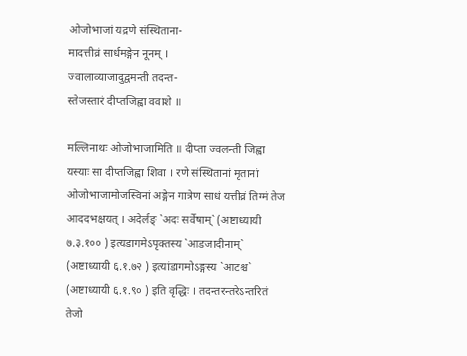ओजोभाजां यद्रणे संस्थिताना-
मादत्तीव्रं सार्धमङ्गेन नूनम् ।
ज्वालाव्याजादुद्वमन्ती तदन्त-
स्तेजस्तारं दीप्तजिह्वा ववाशे ॥

मल्लिनाथः ओजोभाजामिति ॥ दीप्ता ज्वलन्ती जिह्वा यस्याः सा दीप्तजिह्वा शिवा । रणे संस्थितानां मृतानां ओजोभाजामोजस्विनां अङ्गेन गात्रेण साधं यत्तीव्रं तिग्मं तेज आददभक्षयत् । अदेर्लङ् `अदः सर्वेषाम्` (अष्टाध्यायी ७.३.१०० ) इत्यडागमेऽपृक्तस्य `आडजादीनाम्` (अष्टाध्यायी ६.१.७२ ) इत्यांडागमोऽङ्गस्य `आटश्च` (अष्टाध्यायी ६.१.९० ) इति वृद्धिः । तदन्तरन्तरेऽन्तरितं तेजो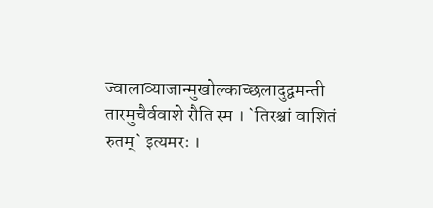ज्वालाव्याजान्मुखोल्काच्छलादुद्वमन्ती तारमुचैर्ववाशे रौति स्म । `तिरश्चां वाशितं रुतम्` इत्यमरः ।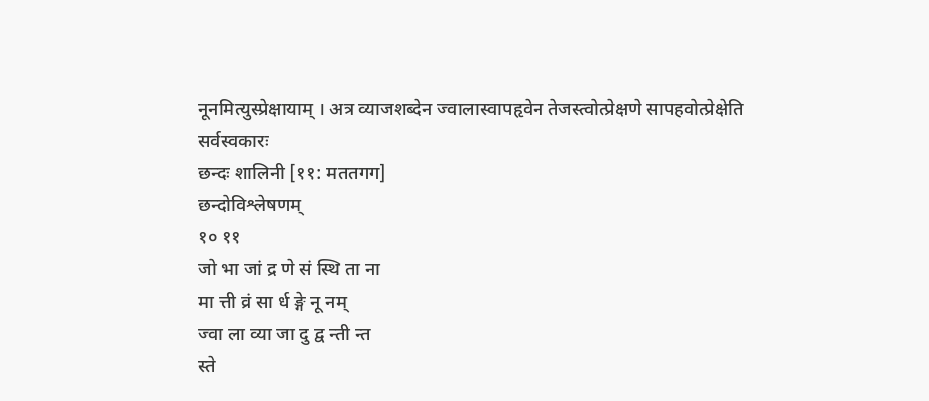नूनमित्युस्प्रेक्षायाम् । अत्र व्याजशब्देन ज्वालास्वापहृवेन तेजस्त्वोत्प्रेक्षणे सापहवोत्प्रेक्षेति सर्वस्वकारः
छन्दः शालिनी [११: मततगग]
छन्दोविश्लेषणम्
१० ११
जो भा जां द्र णे सं स्थि ता ना
मा त्ती व्रं सा र्ध ङ्गे नू नम्
ज्वा ला व्या जा दु द्व न्ती न्त
स्ते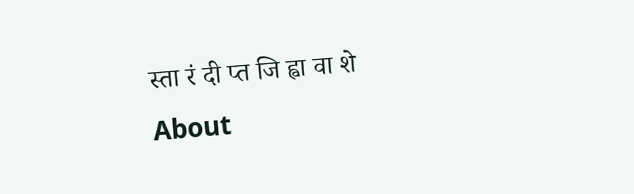स्ता रं दी प्त जि ह्वा वा शे
About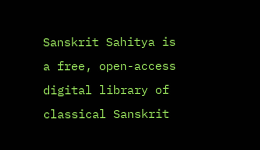Sanskrit Sahitya is a free, open-access digital library of classical Sanskrit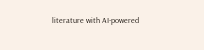literature with AI-powered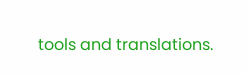tools and translations.